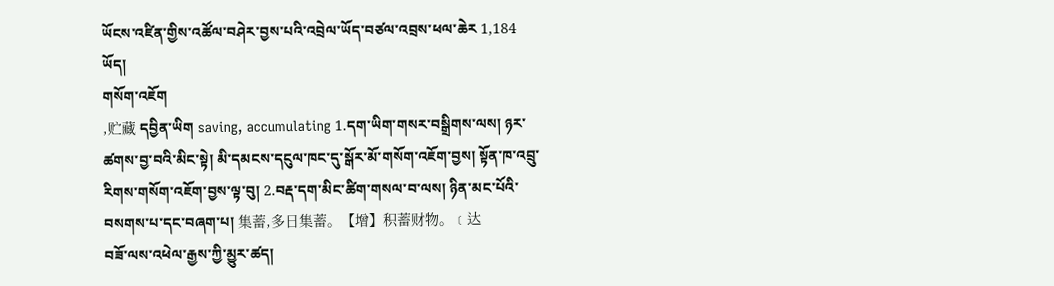ཡོངས་འཛིན་གྱིས་འཚོལ་བཤེར་བྱས་པའི་འབྲེལ་ཡོད་བཙལ་འབྲས་ཕལ་ཆེར 1,184 ཡོད།
གསོག་འཇོག
,贮藏 དབྱིན་ཡིག saving, accumulating 1.དག་ཡིག་གསར་བསྒྲིགས་ལས། ཉར་ཚགས་བྱ་བའི་མིང་སྟེ། མི་དམངས་དངུལ་ཁང་དུ་སྒོར་མོ་གསོག་འཇོག་བྱས། སྟོན་ཁ་འབྲུ་རིགས་གསོག་འཇོག་བྱས་ལྟ་བུ། 2.བརྡ་དག་མིང་ཚིག་གསལ་བ་ལས། ཉིན་མང་པོའི་བསགས་པ་དང་བཞག་པ། 集蓄,多日集蓄。【增】积蓄财物。﹝达
བཟོ་ལས་འཕེལ་རྒྱས་ཀྱི་མྱུར་ཚད།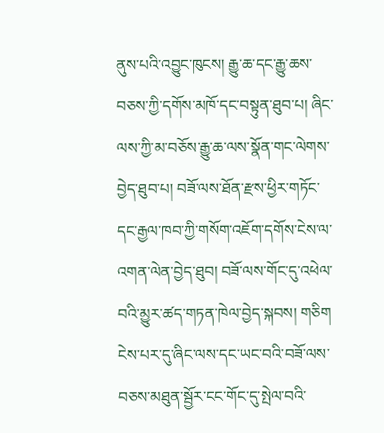ནུས་པའི་འབྱུང་ཁུངས། རྒྱུ་ཆ་དང་རྒྱུ་ཆས་བཅས་ཀྱི་དགོས་མཁོ་དང་བསྟུན་ཐུབ་པ། ཞིང་ལས་ཀྱི་མ་བཅོས་རྒྱུ་ཆ་ལས་སྣོན་གང་ལེགས་བྱེད་ཐུབ་པ། བཟོ་ལས་ཐོན་རྫས་ཕྱིར་གཏོང་དང་རྒྱལ་ཁབ་ཀྱི་གསོག་འཇོག་དགོས་ངེས་ལ་འགན་ལེན་བྱེད་ཐུབ། བཟོ་ལས་གོང་དུ་འཕེལ་བའི་མྱུར་ཚད་གཏན་ཁེལ་བྱེད་སྐབས། གཅིག ངེས་པར་དུ་ཞིང་ལས་དང་ཡང་བའི་བཟོ་ལས་བཅས་མཐུན་སྦྱོར་ངང་གོང་དུ་སྤེལ་བའི་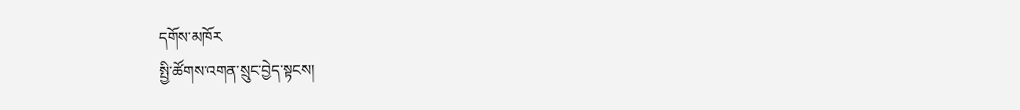དགོས་མཁོར
སྤྱི་ཚོགས་འགན་སྲུང་བྱེད་སྟངས།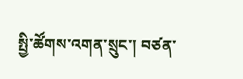སྤྱི་ཚོགས་འགན་སྲུང་། བཙན་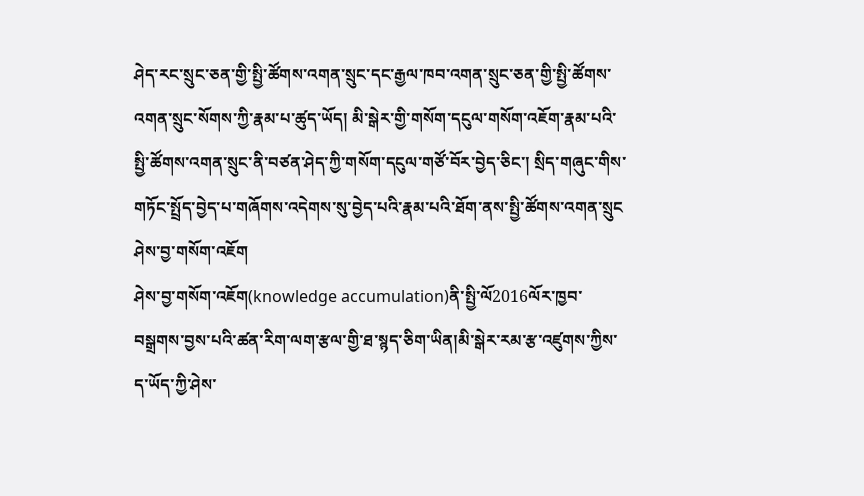ཤེད་རང་སྲུང་ཅན་གྱི་སྤྱི་ཚོགས་འགན་སྲུང་དང་རྒྱལ་ཁབ་འགན་སྲུང་ཅན་གྱི་སྤྱི་ཚོགས་འགན་སྲུང་སོགས་ཀྱི་རྣམ་པ་ཚུད་ཡོད། མི་སྒེར་གྱི་གསོག་དངུལ་གསོག་འཇོག་རྣམ་པའི་སྤྱི་ཚོགས་འགན་སྲུང་ནི་བཙན་ཤེད་ཀྱི་གསོག་དངུལ་གཙོ་བོར་བྱེད་ཅིང་། སྲིད་གཞུང་གིས་གཏོང་སྤྲོད་བྱེད་པ་གཞོགས་འདེགས་སུ་བྱེད་པའི་རྣམ་པའི་ཐོག་ནས་སྤྱི་ཚོགས་འགན་སྲུང
ཤེས་བྱ་གསོག་འཇོག
ཤེས་བྱ་གསོག་འཇོག(knowledge accumulation)ནི་སྤྱི་ལོ2016ལོར་ཁྱབ་བསྒྲགས་བྱས་པའི་ཚན་རིག་ལག་རྩལ་གྱི་ཐ་སྙད་ཅིག་ཡིན།མི་སྒེར་རམ་རྩ་འཛུགས་ཀྱིས་ད་ཡོད་ཀྱི་ཤེས་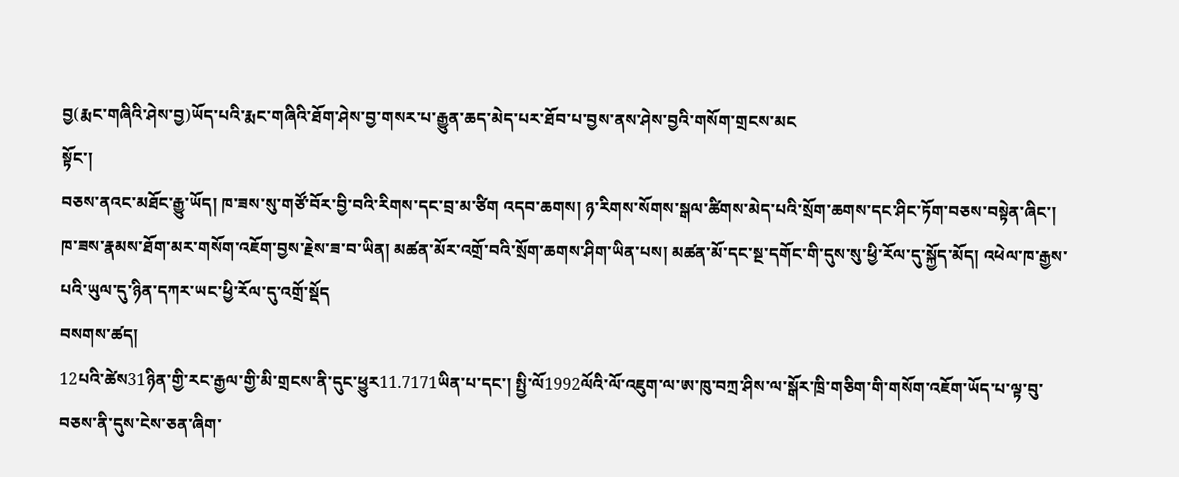བྱ(རྨང་གཞིའི་ཤེས་བྱ)ཡོད་པའི་རྨང་གཞིའི་ཐོག་ཤེས་བྱ་གསར་པ་རྒྱུན་ཆད་མེད་པར་ཐོབ་པ་བྱས་ནས་ཤེས་བྱའི་གསོག་གྲངས་མང
སྟོང་།
བཅས་ནའང་མཐོང་རྒྱུ་ཡོད། ཁ་ཟས་སུ་གཙོ་བོར་བྱི་བའི་རིགས་དང་བྲ་མ་ཙིག འདབ་ཆགས། ཉ་རིགས་སོགས་སྒལ་ཚིགས་མེད་པའི་སྲོག་ཆགས་དང་ཤིང་ཏོག་བཅས་བསྟེན་ཞིང་། ཁ་ཟས་རྣམས་ཐོག་མར་གསོག་འཇོག་བྱས་རྗེས་ཟ་བ་ཡིན། མཚན་མོར་འགྲོ་བའི་སྲོག་ཆགས་ཤིག་ཡིན་པས། མཚན་མོ་དང་སྔ་དགོང་གི་དུས་སུ་ཕྱི་རོལ་དུ་སྐྱོད་མོད། འཕེལ་ཁ་རྒྱས་པའི་ཡུལ་དུ་ཉིན་དཀར་ཡང་ཕྱི་རོལ་དུ་འགྲོ་སྡོད
བསགས་ཚད།
12པའི་ཚེས31ཉིན་གྱི་རང་རྒྱལ་གྱི་མི་གྲངས་ནི་དུང་ཕྱུར11.7171ཡིན་པ་དང་། སྤྱི་ལོ1992ལོའི་ལོ་འཇུག་ལ་ཨ་ཁུ་བཀྲ་ཤིས་ལ་སྒོར་ཁྲི་གཅིག་གི་གསོག་འཇོག་ཡོད་པ་ལྟ་བུ་བཅས་ནི་དུས་ངེས་ཅན་ཞིག་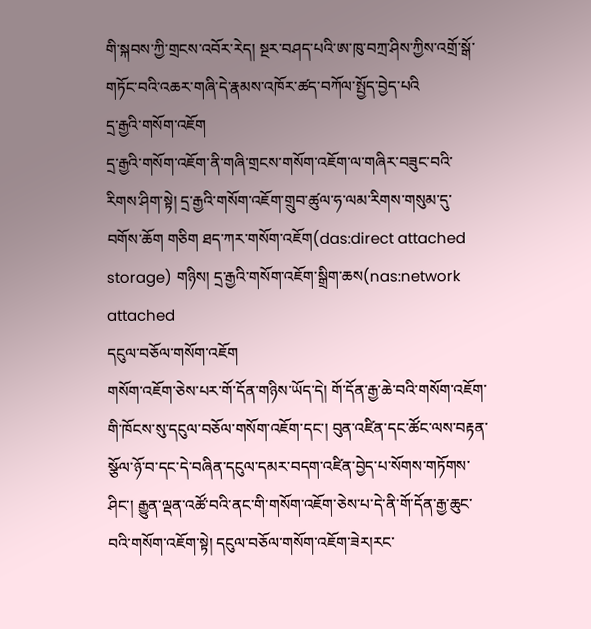གི་སྐབས་ཀྱི་གྲངས་འབོར་རེད། སྔར་བཤད་པའི་ཨ་ཁུ་བཀྲ་ཤིས་ཀྱིས་འགྲོ་སྒོ་གཏོང་བའི་འཆར་གཞི་དེ་རྣམས་འཁོར་ཚད་བཀོལ་སྤྱོད་བྱེད་པའི
དྲ་རྒྱའི་གསོག་འཇོག
དྲ་རྒྱའི་གསོག་འཇོག་ནི་གཞི་གྲངས་གསོག་འཇོག་ལ་གཞིར་བཟུང་བའི་རིགས་ཤིག་སྟེ། དྲ་རྒྱའི་གསོག་འཇོག་གྲུབ་ཚུལ་ཧ་ལམ་རིགས་གསུམ་དུ་བགོས་ཆོག གཅིག ཐད་ཀར་གསོག་འཇོག(das:direct attached storage) གཉིས། དྲ་རྒྱའི་གསོག་འཇོག་སྒྲིག་ཆས(nas:network attached
དངུལ་བཅོལ་གསོག་འཇོག
གསོག་འཇོག་ཅེས་པར་གོ་དོན་གཉིས་ཡོད་དེ། གོ་དོན་རྒྱ་ཆེ་བའི་གསོག་འཇོག་གི་ཁོངས་སུ་དངུལ་བཅོལ་གསོག་འཇོག་དང་། བུན་འཛིན་དང་ཚོང་ལས་བརྟན་སྩོལ་ཉོ་བ་དང་དེ་བཞིན་དངུལ་དམར་བདག་འཛིན་བྱེད་པ་སོགས་གཏོགས་ཤིང་། རྒྱུན་ལྡན་འཚོ་བའི་ནང་གི་གསོག་འཇོག་ཅེས་པ་དེ་ནི་གོ་དོན་རྒྱ་ཆུང་བའི་གསོག་འཇོག་སྟེ། དངུལ་བཅོལ་གསོག་འཇོག་ཟེར།རང་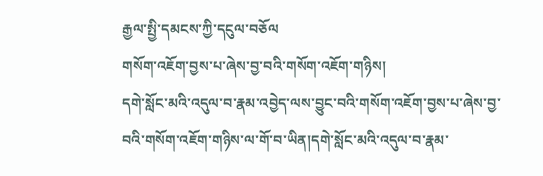རྒྱལ་སྤྱི་དམངས་ཀྱི་དངུལ་བཅོལ
གསོག་འཇོག་བྱས་པ་ཞེས་བྱ་བའི་གསོག་འཇོག་གཉིས།
དགེ་སློང་མའི་འདུལ་བ་རྣམ་འབྱེད་ལས་བྱུང་བའི་གསོག་འཇོག་བྱས་པ་ཞེས་བྱ་བའི་གསོག་འཇོག་གཉིས་ལ་གོ་བ་ཡིན།དགེ་སློང་མའི་འདུལ་བ་རྣམ་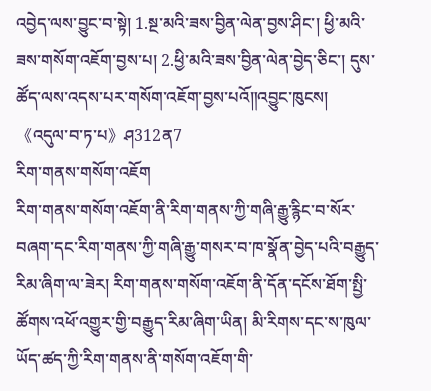འབྱེད་ལས་བྱུང་བ་སྟེ། 1.སྔ་མའི་ཟས་བྱིན་ལེན་བྱས་ཤིང་། ཕྱི་མའི་ཟས་གསོག་འཇོག་བྱས་པ། 2.ཕྱི་མའི་ཟས་བྱིན་ལེན་བྱེད་ཅིང་། དུས་ཚོད་ལས་འདས་པར་གསོག་འཇོག་བྱས་པའོ༎འབྱུང་ཁུངས། 《འདུལ་བ་ཏ་པ》ཤ312ན7
རིག་གནས་གསོག་འཇོག
རིག་གནས་གསོག་འཇོག་ནི་རིག་གནས་ཀྱི་གཞི་རྒྱུ་རྙིང་བ་སོར་བཞག་དང་རིག་གནས་ཀྱི་གཞི་རྒྱུ་གསར་བ་ཁ་སྣོན་བྱེད་པའི་བརྒྱུད་རིམ་ཞིག་ལ་ཟེར། རིག་གནས་གསོག་འཇོག་ནི་དོན་དངོས་ཐོག་སྤྱི་ཚོགས་འཕོ་འགྱུར་གྱི་བརྒྱུད་རིམ་ཞིག་ཡིན། མི་རིགས་དང་ས་ཁུལ་ཡོད་ཚད་ཀྱི་རིག་གནས་ནི་གསོག་འཇོག་གི་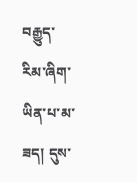བརྒྱུད་རིམ་ཞིག་ཡིན་པ་མ་ཟད། དུས་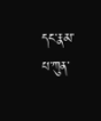དང་རྣམ་པ་ཀུན་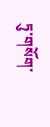ཏུ་གསོག་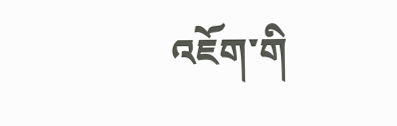འཇོག་གི